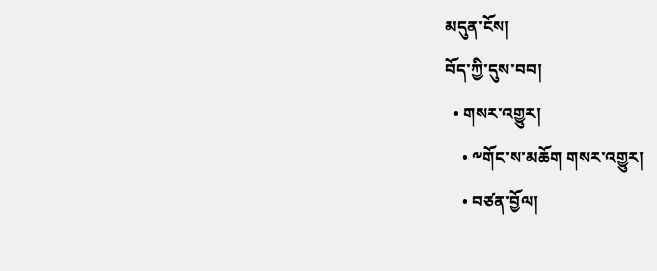མདུན་ངོས།
བོད་ཀྱི་དུས་བབ།
  • གསར་འགྱུར།
    • ༸གོང་ས་མཆོག གསར་འགྱུར།
    • བཙན་བྱོལ།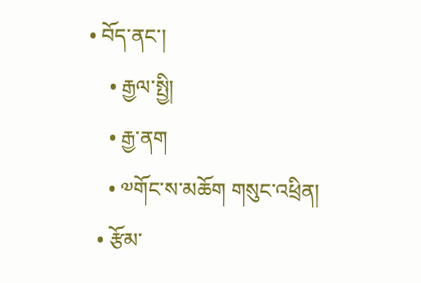• བོད་ནང་།
    • རྒྱལ་སྤྱི།
    • རྒྱ་ནག
    • ༧གོང་ས་མཆོག གསུང་འཕྲིན།
  • རྩོམ་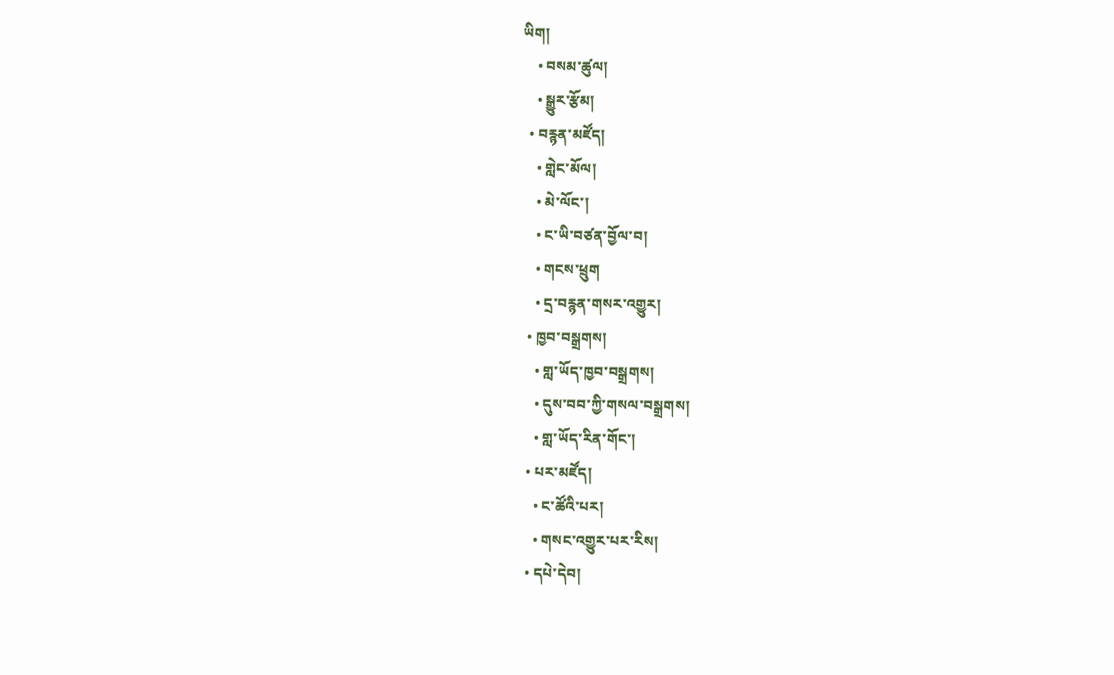ཡིག།
    • བསམ་ཚུལ།
    • སྒྱུར་རྩོམ།
  • བརྙན་མཛོད།
    • གླེང་མོལ།
    • མེ་ལོང་།
    • ང་ཡི་བཙན་བྱོལ་བ།
    • གངས་ཕྲུག
    • དྲ་བརྙན་གསར་འགྱུར།
  • ཁྱབ་བསྒྲགས།
    • གླ་ཡོད་ཁྱབ་བསྒྲགས།
    • དུས་བབ་ཀྱི་གསལ་བསྒྲགས།
    • གླ་ཡོད་རིན་གོང་།
  • པར་མཛོད།
    • ང་ཚོའི་པར།
    • གསང་འགྱུར་པར་རིས།
  • དཔེ་དེབ།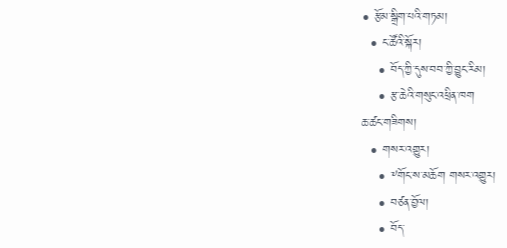• རྩོམ་སྒྲིག་པའི་གཏམ།
  • ང་ཚོའི་སྐོར།
    • བོད་ཀྱི་དུས་བབ་ཀྱི་བྱུང་རིམ།
    • རྩ་ཆེའི་གསུང་འཕྲིན་ཁག
ཆ་ཚང་གཟིགས།
  • གསར་འགྱུར།
    • ༸གོང་ས་མཆོག གསར་འགྱུར།
    • བཙན་བྱོལ།
    • བོད་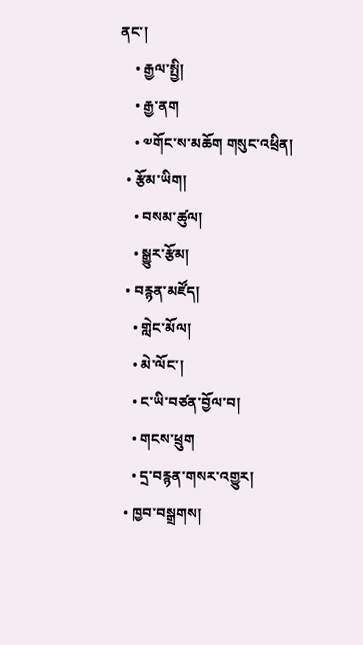ནང་།
    • རྒྱལ་སྤྱི།
    • རྒྱ་ནག
    • ༧གོང་ས་མཆོག གསུང་འཕྲིན།
  • རྩོམ་ཡིག།
    • བསམ་ཚུལ།
    • སྒྱུར་རྩོམ།
  • བརྙན་མཛོད།
    • གླེང་མོལ།
    • མེ་ལོང་།
    • ང་ཡི་བཙན་བྱོལ་བ།
    • གངས་ཕྲུག
    • དྲ་བརྙན་གསར་འགྱུར།
  • ཁྱབ་བསྒྲགས།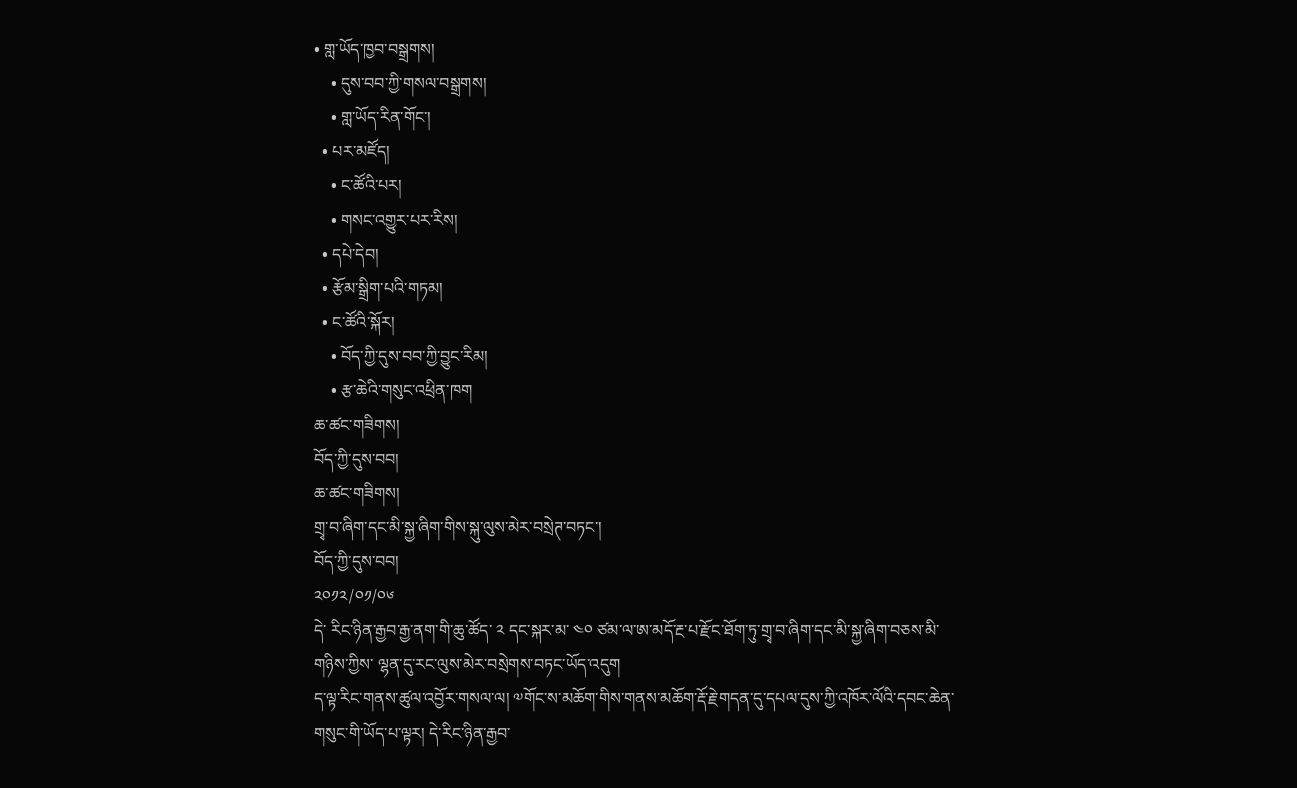• གླ་ཡོད་ཁྱབ་བསྒྲགས།
    • དུས་བབ་ཀྱི་གསལ་བསྒྲགས།
    • གླ་ཡོད་རིན་གོང་།
  • པར་མཛོད།
    • ང་ཚོའི་པར།
    • གསང་འགྱུར་པར་རིས།
  • དཔེ་དེབ།
  • རྩོམ་སྒྲིག་པའི་གཏམ།
  • ང་ཚོའི་སྐོར།
    • བོད་ཀྱི་དུས་བབ་ཀྱི་བྱུང་རིམ།
    • རྩ་ཆེའི་གསུང་འཕྲིན་ཁག
ཆ་ཚང་གཟིགས།
བོད་ཀྱི་དུས་བབ།
ཆ་ཚང་གཟིགས།
གྲྭ་བ་ཞིག་དང་མི་སྐྱ་ཞིག་གིས་སྐུ་ལུས་མེར་བསྲེཊ་བཏང་།
བོད་ཀྱི་དུས་བབ།
༢༠༡༢/༠༡/༠༦
དེ་ རིང་ཉིན་རྒྱབ་རྒྱ་ནག་གི་ཆུ་ཚོད་ ༢ དང་སྐར་མ་ ༤༠ ཙམ་ལ་ཨ་མདོ་རྔ་པ་རྫོང་ཐོག་ཏུ་གྲྭ་བ་ཞིག་དང་མི་སྐྱ་ཞིག་བཅས་མི་གཉིས་ཀྱིས་ ལྷན་དུ་རང་ལུས་མེར་བསྲེགས་བཏང་ཡོད་འདུག
ད་ལྟ་རིང་གནས་ཚུལ་འབྱོར་གསལ་ལ། ༧གོང་ས་མཆོག་གིས་གནས་མཆོག་རྡོ་རྗེ་གདན་དུ་དཔལ་དུས་ཀྱི་འཁོར་ལོའི་དབང་ཆེན་གསུང་གི་ཡོད་པ་ལྟར། དེ་རིང་ཉིན་རྒྱབ་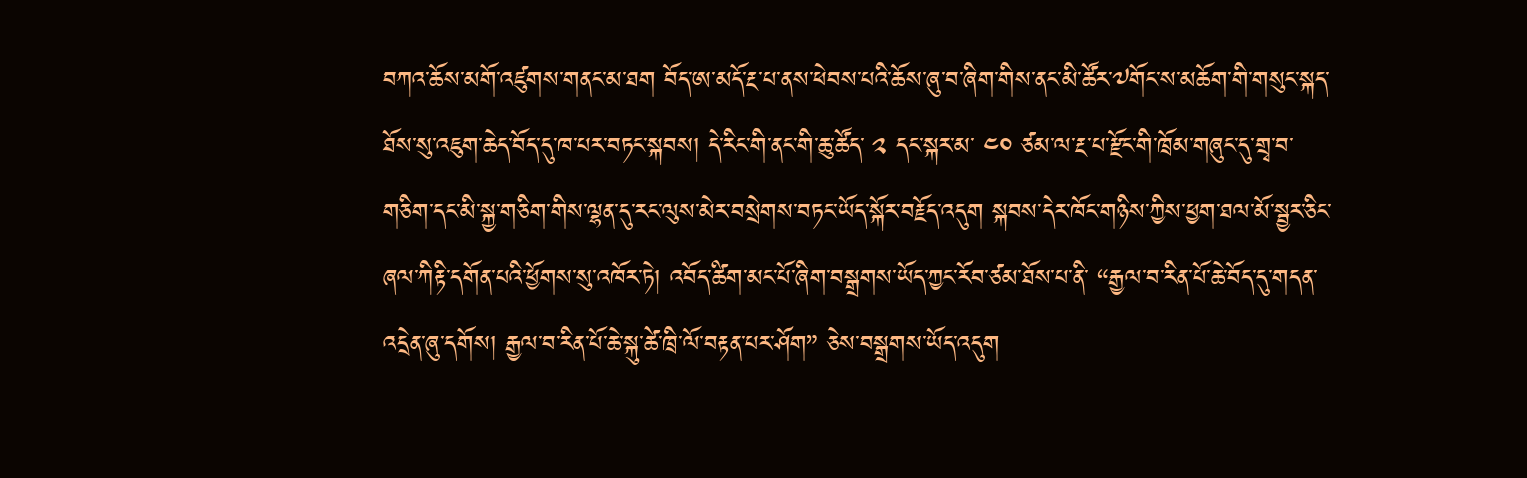བཀའ་ཆོས་མགོ་འཛུགས་གནང་མ་ཐག བོད་ཨ་མདོ་རྔ་པ་ནས་ཕེབས་པའི་ཆོས་ཞུ་བ་ཞིག་གིས་ནང་མི་ཚོར་༧གོང་ས་མཆོག་གི་གསུང་སྐད་ཐོས་སུ་འཇུག་ཆེད་བོད་དུ་ཁ་པར་བཏང་སྐབས། དེ་རིང་གི་ནང་གི་ཆུ་ཚོད་ ༢ དང་སྐར་མ་ ༤༠ ཙམ་ལ་རྔ་པ་རྫོང་གི་ཁྲོམ་གཞུང་དུ་གྲྭ་བ་གཅིག་དང་མི་སྐྱ་གཅིག་གིས་ལྷན་དུ་རང་ལུས་མེར་བསྲེགས་བཏང་ཡོད་སྐོར་བརྗོད་འདུག སྐབས་དེར་ཁོང་གཉིས་ཀྱིས་ཕྱག་ཐལ་མོ་སྦྱར་ཅིང་ཞལ་ཀིརྟི་དགོན་པའི་ཕྱོགས་སུ་འཁོར་ཏེ། འབོད་ཚིག་མང་པོ་ཞིག་བསྒྲགས་ཡོད་ཀྱང་རོབ་ཙམ་ཐོས་པ་ནི་ “རྒྱལ་བ་རིན་པོ་ཆེ་བོད་དུ་གདན་འདྲེན་ཞུ་དགོས། རྒྱལ་བ་རིན་པོ་ཆེ་སྐུ་ཚེ་ཁྲི་ལོ་བརྟན་པར་ཤོག” ཅེས་བསྒྲགས་ཡོད་འདུག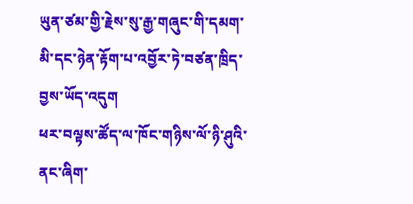ཡུན་ཙམ་གྱི་རྗེས་སུ་རྒྱ་གཞུང་གི་དམག་མི་དང་ཉེན་རྟོག་པ་འབྱོར་ཏེ་བཙན་ཁྲིད་བྱས་ཡོད་འདུག
ཕར་བལྟས་ཚོད་ལ་ཁོང་གཉིས་ལོ་ཉི་ཤུའི་ནང་ཞིག་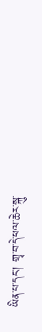ཡིན་པ་དང་། གྲྭ་བ་དེ་ཕལ་ཆེར་སྐུ་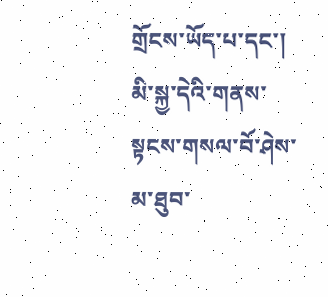གྲོངས་ཡོད་པ་དང་། མི་སྐྱ་དེའི་གནས་སྟངས་གསལ་བོ་ཤེས་མ་ཐུབ་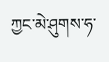ཀྱང་མེ་ཤུགས་ཧ་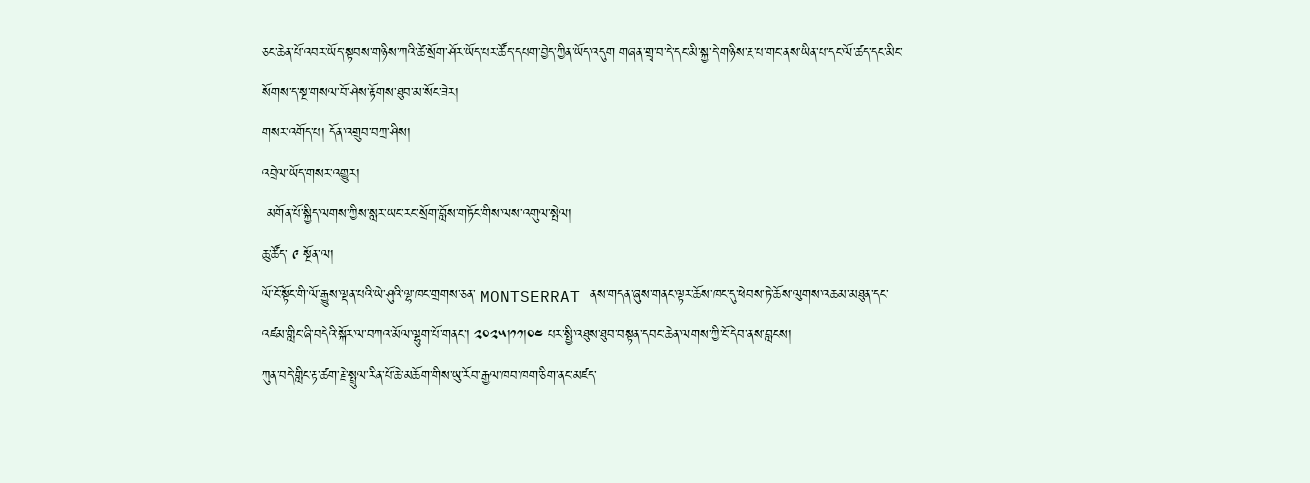ཅང་ཆེན་པོ་འབར་ཡོད་སྟབས་གཉིས་ཀའི་ཚེ་སྲོག་ཤོར་ཡོད་པར་ཚོད་དཔག་བྱེད་ཀྱིན་ཡོད་འདུག གཞན་གྲྭ་བ་དེ་དང་མི་སྐྱ་དེ་གཉིས་རྔ་པ་གང་ནས་ཡིན་པ་དང་ལོ་ཚད་དང་མིང་སོགས་ད་སྔ་གསལ་བོ་ཤེས་རྟོགས་ཐུབ་མ་སོང་ཟེར།
གསར་འགོད་པ། དོན་འགྲུབ་བཀྲ་ཤིས།
འབྲེལ་ཡོད་གསར་འགྱུར།
 མགོན་པོ་སྐྱིད་ལགས་ཀྱིས་སླར་ཡང་རང་སྲོག་བློས་གཏོང་གིས་ལས་འགུལ་སྤེལ།
ཆུ་ཚོད་ ༩ སྔོན་ལ།
ལོ་ངོ་སྟོང་གི་ལོ་རྒྱུས་ལྡན་པའི་ཡེ་ཤུའི་ལྷ་ཁང་གྲགས་ཅན་ MONTSERRAT ནས་གདན་ཞུས་གནང་ལྟར་ཆོས་ཁང་དུ་ཕེབས་ཏེ་ཆོས་ལུགས་འཆམ་མཐུན་དང་འཛམ་གླིང་ཞི་བདེའི་སྐོར་ལ་བཀའ་མོལ་ལྷུག་པོ་གནང་། ༢༠༢༥།༡༡།༠༤ པར་སྤྱི་འཐུས་ཐུབ་བསྟན་དབང་ཆེན་ལགས་ཀྱི་ངོ་དེབ་ནས་བླངས།
ཀུན་བདེ་གླིང་རྟ་ཚག་རྗེ་སྤྲུལ་རིན་པོ་ཆེ་མཆོག་གིས་ཡུ་རོབ་རྒྱལ་ཁབ་ཁག་ཅིག་ནང་མཛད་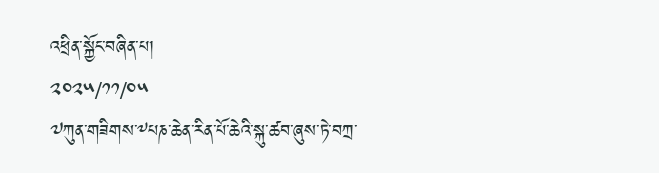འཕྲིན་སྐྱོང་བཞིན་པ།
༢༠༢༥/༡༡/༠༥
༧ཀུན་གཟིགས་༸པཎ་ཆེན་རིན་པོ་ཆེའི་སྐུ་ཚབ་ཞུས་ཏེ་བཀྲ་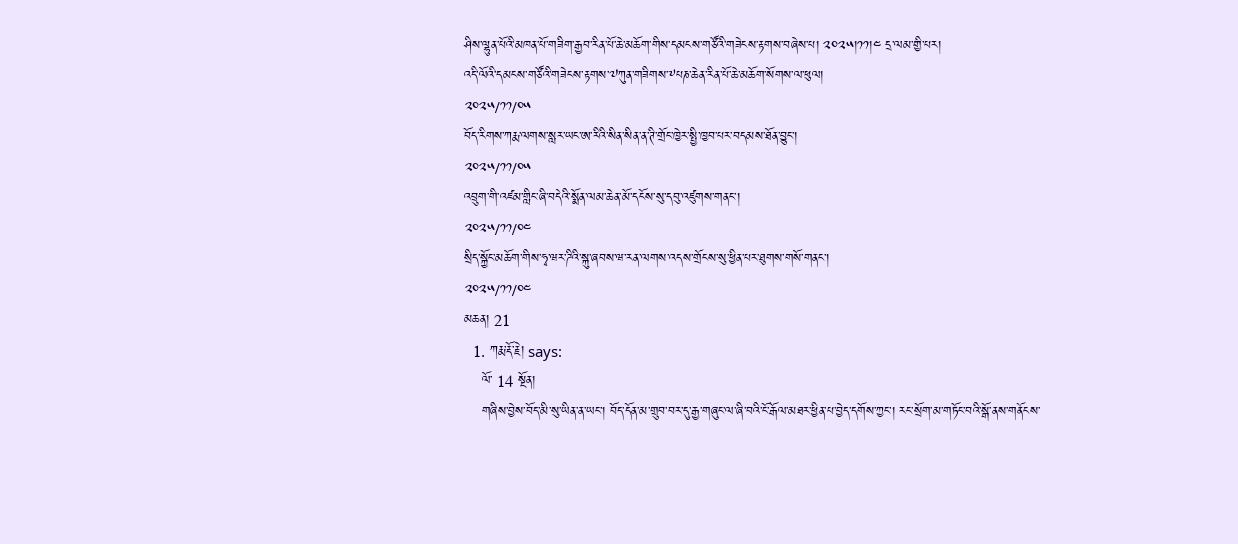ཤིས་ལྷུན་པོའི་མཁན་པོ་གཟིག་རྒྱབ་རིན་པོ་ཆེ་མཆོག་གིས་དམངས་གཙོའི་གཟེངས་རྟགས་བཞེས་པ། ༢༠༢༥།༡༡།༤ དྲ་ལམ་གྱི་པར།
འདི་ལོའི་དམངས་གཙོའི་གཟེངས་རྟགས་༧ཀུན་གཟིགས་༸པཎ་ཆེན་རིན་པོ་ཆེ་མཆོག་སོགས་ལ་ཕུལ།
༢༠༢༥/༡༡/༠༥
བོད་རིགས་ཀརྨ་ལགས་སླར་ཡང་ཨ་རིའི་སིན་སིན་ན་ཊི་གྲོང་ཁྱེར་སྤྱི་ཁྱབ་པར་བདམས་ཐོན་བྱུང་།
༢༠༢༥/༡༡/༠༥
འབྲུག་གི་འཛམ་གླིང་ཞི་བདེའི་སྨོན་ལམ་ཆེན་མོ་དངོས་སུ་དབུ་འཛུགས་གནང་།
༢༠༢༥/༡༡/༠༤
སྲིད་སྐྱོང་མཆོག་གིས་ཧྭ་ཝར་ཌིའི་སྐུ་ཞབས་ཝ་རན་ལགས་འདས་གྲོངས་སུ་ཕྱིན་པར་ཐུགས་གསོ་གནང་།
༢༠༢༥/༡༡/༠༤
མཆན། 21
  1. ཀརྨ་རྡོ་རྗེ། says:
    ལོ་ 14 སྔོན།
    གཞིས་བྱེས་བོད་མི་སུ་ཡིན་ན་ཡང་། བོད་དོན་མ་གྲུབ་བར་དུ་རྒྱ་གཞུང་ལ་ཞི་བའི་ངོ་རྒོལ་མཐར་ཕྱིན་པ་བྱེད་དགོས་ཀྱང་། རང་སྲོག་མ་གཏོང་བའི་སྒོ་ནས་གནོངས་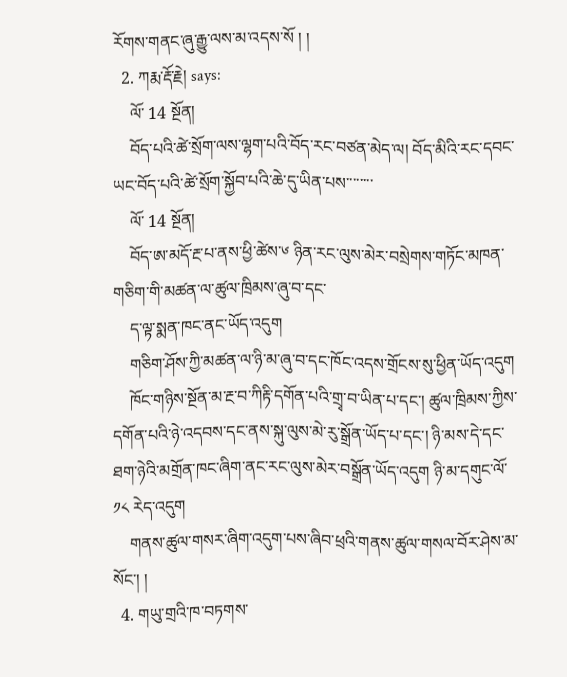རོགས་གནང་ཞུ་རྒྱུ་ལས་མ་འདས་སོ ། །
  2. ཀརྨ་རྡོ་རྗེ། says:
    ལོ་ 14 སྔོན།
    བོད་པའི་ཚེ་སྲོག་ལས་ལྷག་པའི་བོད་རང་བཙན་མེད་ལ། བོད་མིའི་རང་དབང་ཡང་བོད་པའི་ཚེ་སྲོག་སྐྱོབ་པའི་ཆེ་དུ་ཡིན་པས་་་་་་་་
    ལོ་ 14 སྔོན།
    བོད་ཨ་མདོ་རྔ་པ་ནས་ཕྱི་ཚེས་༦ ཉིན་རང་ལུས་མེར་བསྲེགས་གཏོང་མཁན་གཅིག་གི་མཚན་ལ་ཚུལ་ཁྲིམས་ཞུ་བ་དང་
    ད་ལྟ་སྨན་ཁང་ནང་ཡོད་འདུག
    གཅིག་ཤོས་ཀྱི་མཚན་ལ་ཉི་མ་ཞུ་བ་དང་ཁོང་འདས་གྲོངས་སུ་ཕྱིན་ཡོད་འདུག
    ཁོང་གཉིས་སྔོན་མ་རྔ་བ་ཀིརྟི་དགོན་པའི་གྲྭ་བ་ཡིན་པ་དང་། ཚུལ་ཁྲིམས་ཀྱིས་དགོན་པའི་ཉེ་འདབས་དང་ནས་སྐུ་ལུས་མེ་རུ་སྒྲོན་ཡོད་པ་དང་། ཉི་མས་དེ་དང་ཐག་ཉེའི་མགྲོན་ཁང་ཞིག་ནང་རང་ལུས་མེར་བསྒྲོན་ཡོད་འདུག ཉི་མ་དགུང་ལོ་༡༨ རེད་འདུག
    གནས་ཚུལ་གསར་ཞིག་འདུག་པས་ཞིབ་ཕྲའི་གནས་ཚུལ་གསལ་བོར་ཤེས་མ་སོང་། །
  4. གཡུ་གྲའི་ཁ་བཏགས་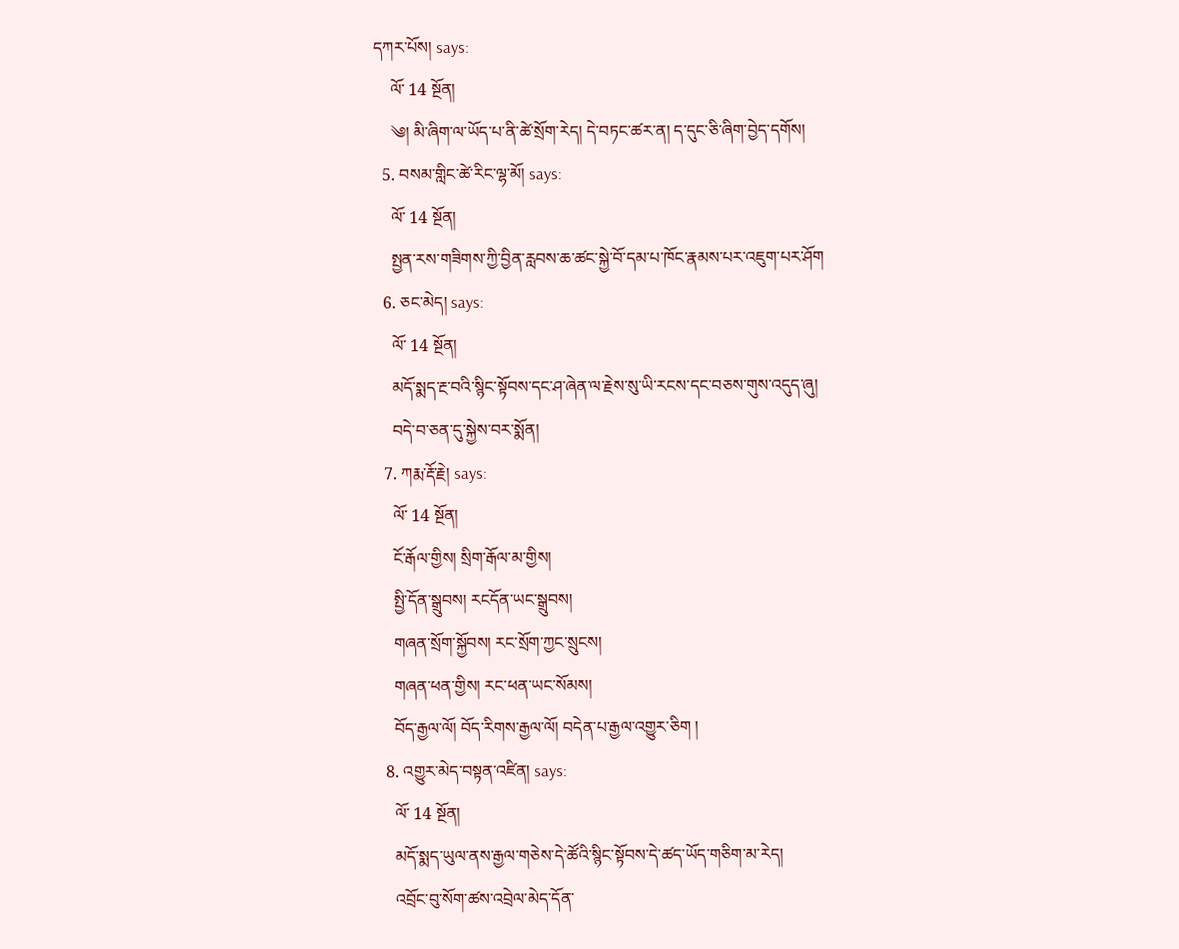དཀར་པོས། says:
    ལོ་ 14 སྔོན།
    ༄། མི་ཞིག་ལ་ཡོད་པ་ནི་ཚེ་སྲོག་རེད། དེ་བཏང་ཚར་ན། ད་དུང་ཅི་ཞིག་བྱེད་དགོས།
  5. བསམ་གླིང་ཚེ་རིང་ལྷ་མོ། says:
    ལོ་ 14 སྔོན།
    སྤྱན་རས་གཟིགས་ཀྱི་བྱིན་རླབས་ཆ་ཚང་སྐྱེ་བོ་དམ་པ་ཁོང་རྣམས་པར་འཇུག་པར་ཤོག
  6. ཅང་མེད། says:
    ལོ་ 14 སྔོན།
    མདོ་སྨད་རྔ་བའི་སྙིང་སྟོབས་དང་ཤ་ཞེན་ལ་རྗེས་སུ་ཡི་རངས་དང་བཅས་གུས་འདུད་ཞུ།
    བདེ་བ་ཅན་དུ་སྐྱེས་བར་སྨོན།
  7. ཀརྨ་རྡོ་རྗེ། says:
    ལོ་ 14 སྔོན།
    ངོ་རྒོལ་གྱིས། སྲིག་རྒོལ་མ་གྱིས།
    སྤྱི་དོན་སྒྲུབས། རངདོན་ཡང་སྒྲུབས།
    གཞན་སྲོག་སྐྱོབས། རང་སྲོག་ཀྱང་སྲུངས།
    གཞན་ཕན་གྱིས། རང་ཕན་ཡང་སོམས།
    བོད་རྒྱལ་ལོ། བོད་རིགས་རྒྱལ་ལོ། བདེན་པ་རྒྱལ་འགྱུར་ཅིག །
  8. འགྱུར་མེད་བསྟན་འཛིན། says:
    ལོ་ 14 སྔོན།
    མདོ་སྨད་ཡུལ་ནས་རྒྱལ་གཅེས་དེ་ཚོའི་སྙིང་སྟོབས་དེ་ཚད་ཡོད་གཅིག་མ་རེད།
    འབྲོང་བུ་སོག་ཚས་འབྲེལ་མེད་དོན་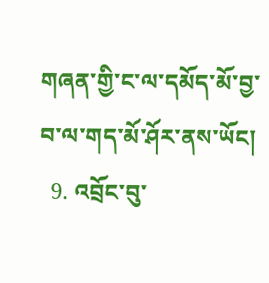གཞན་གྱི་ང་ལ་དམོད་མོ་བྱ་བ་ལ་གད་མོ་ཤོར་ནས་ཡོང།
  9. འབྲོང་བུ་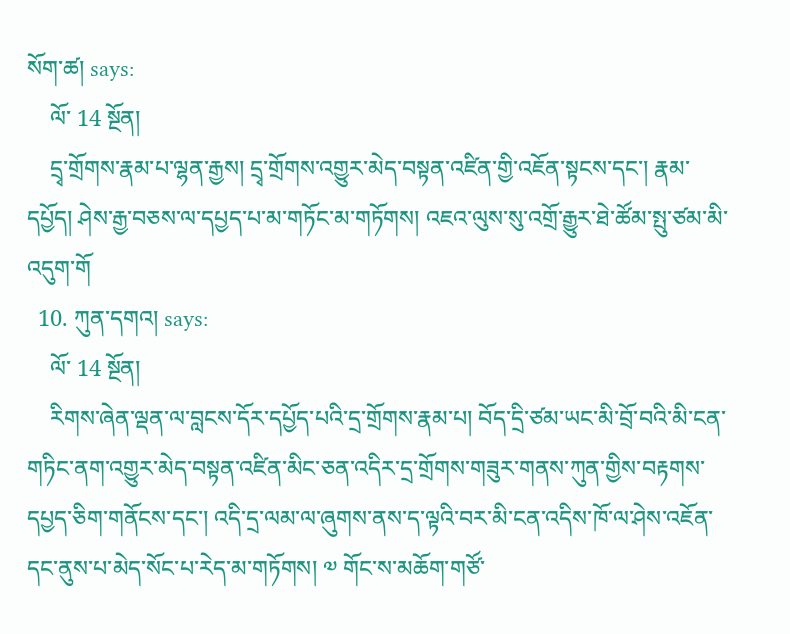སོག་ཚ། says:
    ལོ་ 14 སྔོན།
    དྲྭ་གྲོགས་རྣམ་པ་ལྷན་རྒྱས། དྲྭ་གྲོགས་འགྱུར་མེད་བསྟན་འཛིན་གྱི་འཇོན་སྟངས་དང་། རྣམ་དཔྱོད། ཤེས་རྒྱ་བཅས་ལ་དཔྱད་པ་མ་གཏོང་མ་གཏོགས། འཇའ་ལུས་སུ་འགྲོ་རྒྱུར་ཐེ་ཚོམ་སྤུ་ཙམ་མི་འདུག་གོ
  10. ཀུན་དགའ། says:
    ལོ་ 14 སྔོན།
    རིགས་ཞེན་ལྡན་ལ་བླངས་དོར་དཔྱོད་པའི་དྲ་གྲོགས་རྣམ་པ། བོད་དྲི་ཙམ་ཡང་མི་བྲོ་བའི་མི་ངན་གཏིང་ནག་འགྱུར་མེད་བསྟན་འཛིན་མིང་ཅན་འདིར་དྲ་གྲོགས་གཟུར་གནས་ཀུན་གྱིས་བརྟགས་དཔྱད་ཅིག་གནོངས་དང་། འདི་དྲ་ལམ་ལ་ཞུགས་ནས་ད་ལྟའི་བར་མི་ངན་འདིས་ཁོ་ལ་ཤེས་འཇོན་དང་ནུས་པ་མེད་སོང་པ་རེད་མ་གཏོགས། ༧ གོང་ས་མཆོག་གཙོ་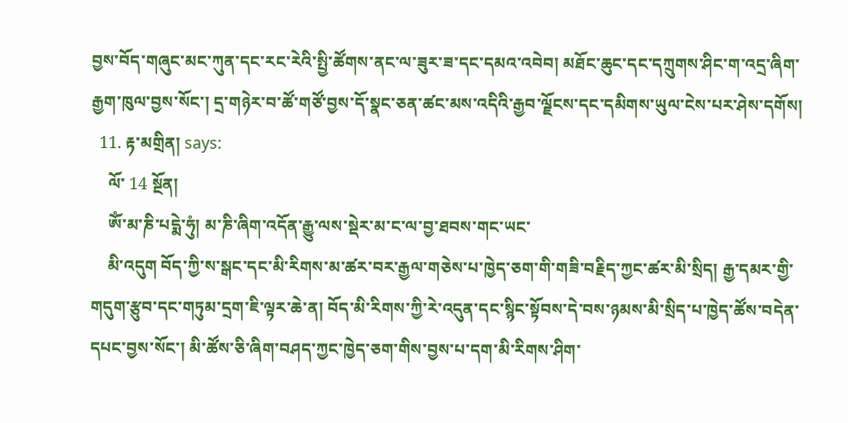བྱས་བོད་གཞུང་མང་ཀུན་དང་རང་རེའི་སྤྱི་ཚོགས་ནང་ལ་ཟུར་ཟ་དང་དམའ་འབེབ། མཐོང་ཆུང་དང་དཀྲུགས་ཤིང་ག་འདྲ་ཞིག་རྒྱག་ཁུལ་བྱས་སོང་། དྲ་གཉེར་བ་ཚོ་གཙོ་བྱས་དོ་སྣང་ཅན་ཚང་མས་འདིའི་རྒྱབ་ལྗོངས་དང་དམིགས་ཡུལ་ངེས་པར་ཤེས་དགོས།
  11. རྟ་མགྲིན། says:
    ལོ་ 14 སྔོན།
    ཨོཾ་མ་ཎི་པདྨེ་ཧུཾ། མ་ཎི་ཞིག་འདོན་རྒྱུ་ལས་སྡེར་མ་ང་ལ་བྱ་ཐབས་གང་ཡང་
    མི་འདུག བོད་ཀྱི་ས་སྒང་དང་མི་རིགས་མ་ཚར་བར་རྒྱལ་གཅེས་པ་ཁྱེད་ཅག་གི་གཟི་བརྗིད་ཀྱང་ཚར་མི་སྲིད། རྒྱ་དམར་གྱི་གདུག་རྩུབ་དང་གཏུམ་དྲག་ཇི་ལྟར་ཆེ་ན། བོད་མི་རིགས་ཀྱི་རེ་འདུན་དང་སྙིང་སྟོབས་དེ་བས་ཉམས་མི་སྲིད་པ་ཁྱེད་ཚོས་བདེན་དཔང་བྱས་སོང་། མི་ཚོས་ཅི་ཞིག་བཤད་ཀྱང་ཁྱེད་ཅག་གིས་བྱས་པ་དག་མི་རིགས་ཤིག་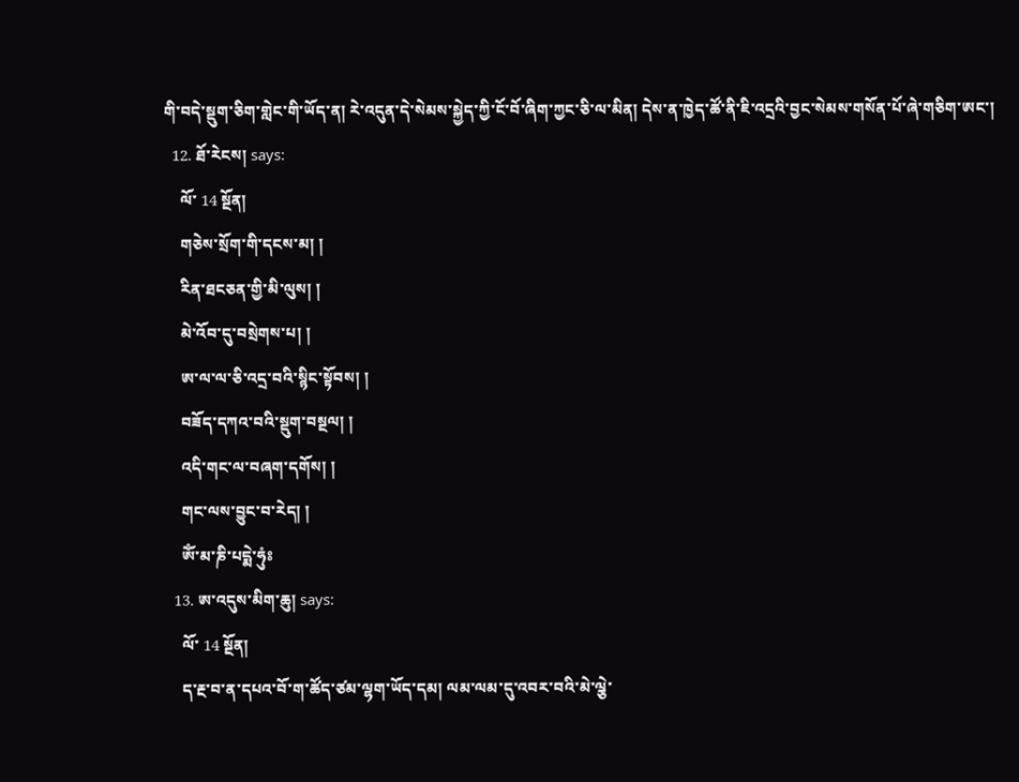གི་བདེ་སྡུག་ཅིག་གླེང་གི་ཡོད་ན། རེ་འདུན་དེ་སེམས་སྐྱེད་ཀྱི་ངོ་བོ་ཞིག་ཀྱང་ཅི་ལ་མིན། དེས་ན་ཁྱེད་ཚོ་ནི་ཇི་འདྲའི་བྱང་སེམས་གསོན་པོ་ཞེ་གཅིག་ཨང་།
  12. ཐོ་རེངས། says:
    ལོ་ 14 སྔོན།
    གཅེས་སྲོག་གི་དངས་མ། །
    རིན་ཐངཅན་གྱི་མི་ལུས། །
    མེ་འོབ་དུ་བསྲེགས་པ། །
    ཨ་ལ་ལ་ཅི་འདྲ་བའི་སྙིང་སྟོབས། །
    བཟོད་དཀའ་བའི་སྡུག་བསྔལ། །
    འདི་གང་ལ་བཞག་དགོས། །
    གང་ལས་བྱུང་བ་རེད། །
    ཨོཾ་མ་ཎི་པདྨེ་ཧུཾཿ
  13. ཨ་འདུས་མིག་ཆུ། says:
    ལོ་ 14 སྔོན།
    ད་རྔ་བ་ན་དཔའ་བོ་ག་ཚོད་ཙམ་ལྷག་ཡོད་དམ། ལམ་ལམ་དུ་འབར་བའི་མེ་ལྕེ་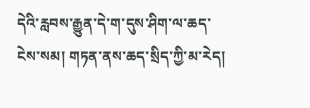དེའི་རླབས་རྒྱུན་དེ་ག་དུས་ཤིག་ལ་ཆད་ངེས་སམ། གཏན་ནས་ཆད་སྲིད་ཀྱི་མ་རེད།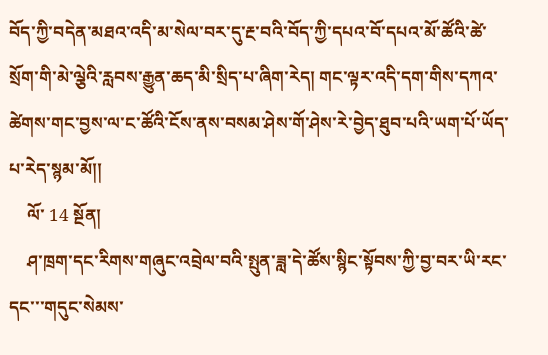བོད་ཀྱི་བདེན་མཐའ་འདི་མ་སེལ་བར་དུ་རྔ་བའི་བོད་ཀྱི་དཔའ་བོ་དཔའ་མོ་ཚོའི་ཚེ་སྲོག་གི་མེ་ལྕེའི་རླབས་རྒྱུན་ཆད་མི་སྲིད་པ་ཞིག་རེད། གང་ལྟར་འདི་དག་གིས་དཀའ་ཚེགས་གང་བྱས་ལ་ང་ཚོའི་ངོས་ནས་བསམ་ཤེས་གོ་ཤེས་རེ་བྱེད་ཐུབ་པའི་ཡག་པོ་ཡོད་པ་རེད་སྙམ་མོ།།
    ལོ་ 14 སྔོན།
    ཤ་ཁྲག་དང་རིགས་གཞུང་འབྲེལ་བའི་སྤུན་ཟླ་དེ་ཚོས་སྙིང་སྟོབས་ཀྱི་བྱ་བར་ཡི་རང་དང་་་གདུང་སེམས་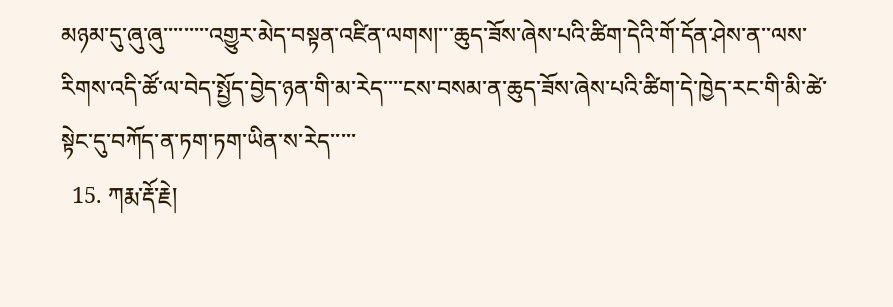མཉམ་དུ་ཞུ་ཞུ་་་་་་་་་འགྱུར་མེད་བསྟན་འཛིན་ལགས།་་་ཆུད་ཟོས་ཞེས་པའི་ཚིག་དེའི་གོ་དོན་ཤེས་ན་་ལས་རིགས་འདི་ཚོ་ལ་བེད་སྤྱོད་བྱེད་ཉན་གི་མ་རེད་་་་ངས་བསམ་ན་ཆུད་ཟོས་ཞེས་པའི་ཚིག་དེ་ཁྱེད་རང་གི་མི་ཚེ་སྟེང་དུ་བཀོད་ན་ཏག་ཏག་ཡིན་ས་རེད་་་་་
  15. ཀརྨ་རྡོ་རྗེ།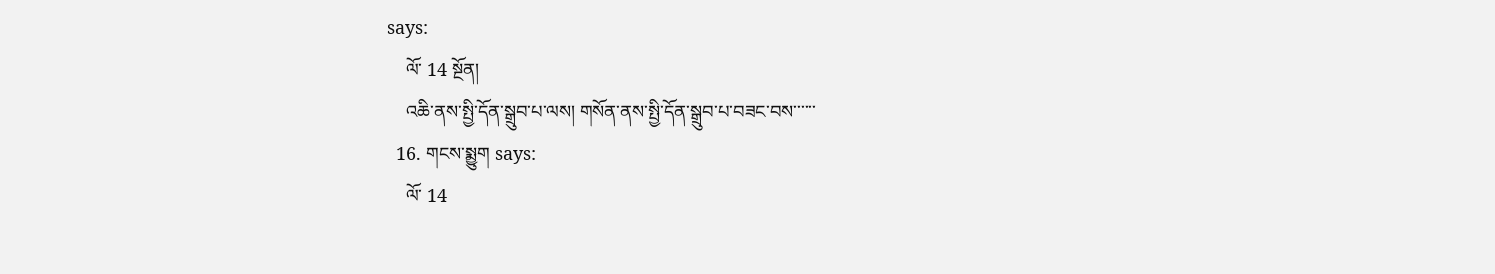says:
    ལོ་ 14 སྔོན།
    འཆི་ནས་སྤྱི་དོན་སྒྲུབ་པ་ལས། གསོན་ནས་སྤྱི་དོན་སྒྲུབ་པ་བཟང་བས་་་་་་
  16. གངས་སྨྱུག says:
    ལོ་ 14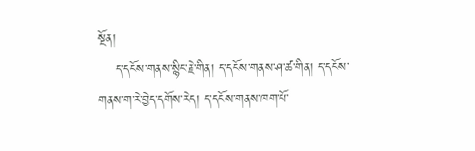སྔོན།
    ད་དངོས་གནས་སྙིང་རྗེ་གིན། ད་དངོས་གནས་ཤ་ཚ་གིན། ད་དངོས་གནས་ག་རེ་བྱེད་དགོས་རེད། ད་དངོས་གནས་ཁག་པོ་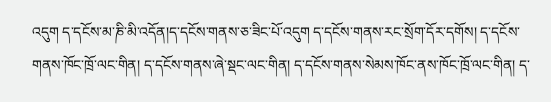འདུག ད་དངོས་མ་ཎི་མི་འདོན།ད་དངོས་གནས་ཅ་ཟིང་པོ་འདུག ད་དངོས་གནས་རང་སྲོག་དོར་དགོས། ད་དངོས་གནས་ཁོང་ཁྲོ་ལང་གིན། ད་དངོས་གནས་ཞེ་སྡང་ལང་གིན། ད་དངོས་གནས་སེམས་ཁོང་ནས་ཁོང་ཁྲོ་ལང་གིན། ད་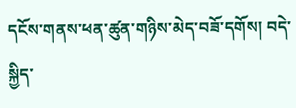དངོས་གནས་ཕན་ཚུན་གཉིས་མེད་བཟོ་དགོས། བདེ་སྐྱིད་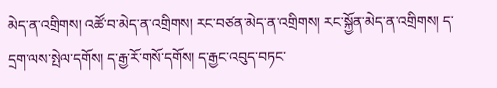མེད་ན་འགྲིགས། འཚོ་བ་མེད་ན་འགྲིགས། རང་བཙན་མེད་ན་འགྲིགས། རང་སྐྱོན་མེད་ན་འགྲིགས། ད་དྲག་ལས་སྤེལ་དགོས། ད་རྒྱ་རོ་གསོ་དགོས། ད་རྒྱང་འབུད་བཏང་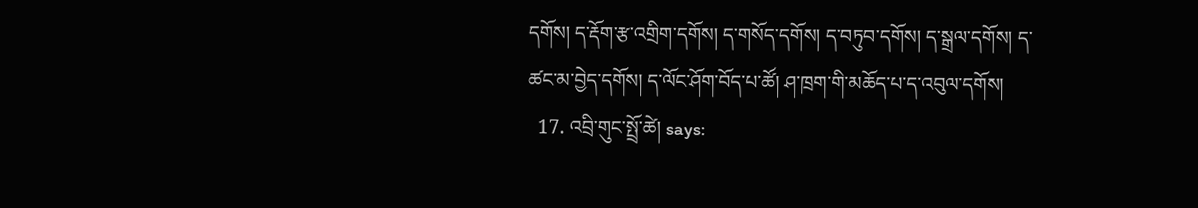དགོས། ད་རྡོག་རྩ་འགྲིག་དགོས། ད་གསོད་དགོས། ད་བཏུབ་དགོས། ད་སྒྲལ་དགོས། ད་ཚང་མ་བྱེད་དགོས། ད་ལོང་ཤོག་བོད་པ་ཚོ། ཤ་ཁྲག་གི་མཆོད་པ་ད་འབུལ་དགོས།
  17. འབྲི་གུང་སྤྲོ་ཚེ། says: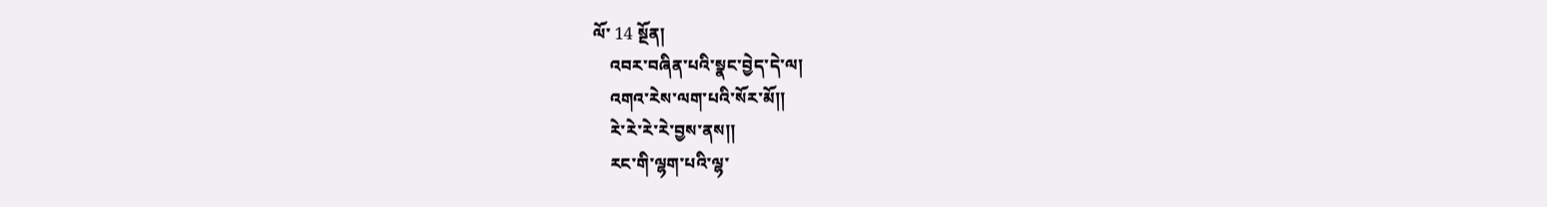ལོ་ 14 སྔོན།
    འབར་བཞིན་པའི་སྣང་བྱེད་དེ་ལ།
    འགའ་རེས་ལག་པའི་སོར་མོ།།
    རེ་རེ་རེ་རེ་བྱས་ནས།།
    རང་གི་ལྷག་པའི་ལྷ་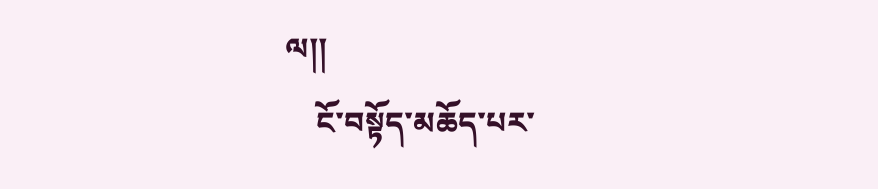ལ།།
    ངོ་བསྟོད་མཆོད་པར་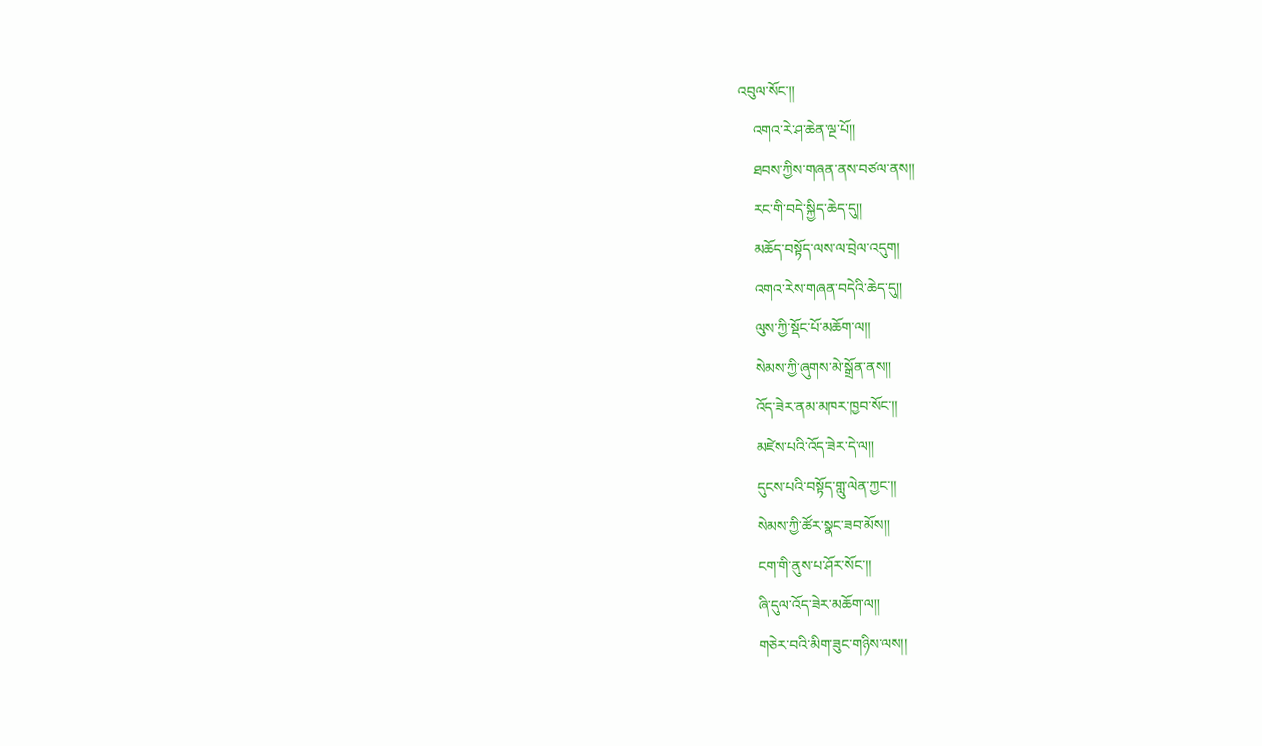འབུལ་སོང་།།
    འགའ་རེ་ཤ་ཆེན་ལྔ་པོ།།
    ཐབས་ཀྱིས་གཞན་ནས་བཙལ་ནས།།
    རང་གི་བདེ་སྐྱིད་ཆེད་དུ།།
    མཆོད་བསྟོད་ལས་ལ་བྲེལ་འདུག།
    འགའ་རེས་གཞན་བདེའི་ཆེད་དུ།།
    ལུས་ཀྱི་སྡོང་པོ་མཆོག་ལ།།
    སེམས་ཀྱི་ཞུགས་མེ་སྒྲོན་ནས།།
    འོད་ཟེར་ནམ་མཁར་ཁྱབ་སོང་།།
    མཛེས་པའི་འོད་ཟེར་དེ་ལ།།
    དུངས་པའི་བསྟོད་གླུ་ལེན་ཀྱང་།།
    སེམས་ཀྱི་ཚོར་སྣང་ཟབ་མོས།།
    ངག་གི་ནུས་པ་ཤོར་སོང་།།
    ཞི་དུལ་འོད་ཟེར་མཆོག་ལ།།
    གཅེར་བའི་མིག་ཟུང་གཉིས་ལས།།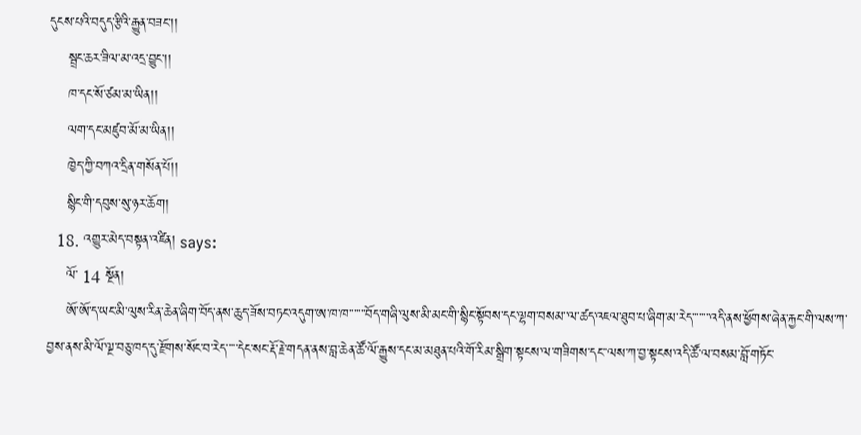དུངས་པའི་བདུད་རྩིའི་རྒྱུན་བཟང་།།
    སྦྲང་ཆར་ཟིལ་མ་འདྲ་བྱུང་།།
    ཁ་དང་སོ་ཙམ་མ་ཡིན།།
    ལག་དང་མཛུབ་མོ་མ་ཡིན།།
    ཁྱེད་ཀྱི་བཀའ་དྲིན་གསོན་པོ།།
    སྙིང་གི་དབུས་སུ་ཉར་ཆོག།
  18. འགྱུར་མེད་བསྟན་འཛིན། says:
    ལོ་ 14 སྔོན།
    ཨོ་ཨོ་ད་ཡང་མི་ལུས་རིན་ཆེན་ཞིག་བོད་ནས་ཆུད་ཟོས་བཏང་འདུག་ཨ་ཁ་ཁ་་་་་་་བོད་གཞི་ལུས་མི་མང་གི་སྙིང་སྟོབས་དང་ལྷག་བསམ་་ལ་ཚད་འཇལ་ཐུབ་པ་ཞིག་མ་རེད་་་་་་་་འདི་ནས་ཕྱོགས་ཞེན་རྐྱང་གི་ལས་ཀ་བྱས་ནས་མི་ལོ་ལྔ་བཅུ་ཁད་དུ་རྫོགས་སོང་བ་རེད་་་་་དེང་སང་རྡོ་རྗེ་གདན་ནས་བླ་ཆེན་ཚོ་ལོ་རྒྱུས་དང་མ་མཐུན་པའི་གོ་རིམ་སྒྲིག་སྟངས་ལ་གཟིགས་དང་་ལས་ཀ་བྱ་སྟངས་འདི་ཚོ་ལ་བསམ་བློ་གཏོང་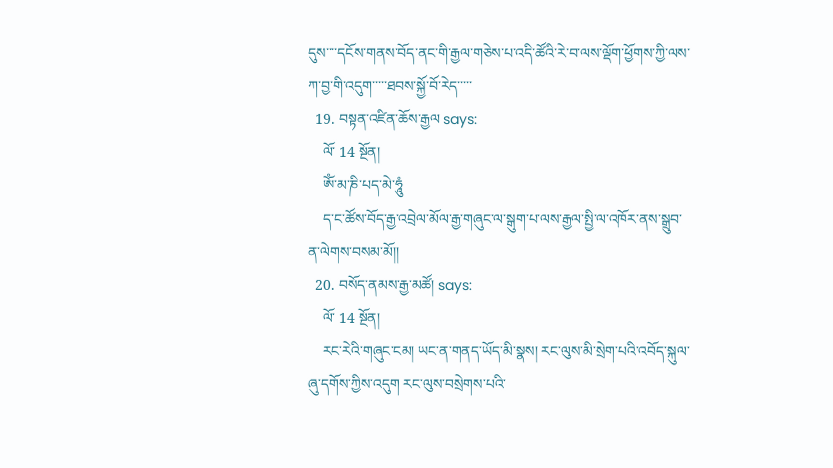དུས་་་་དངོས་གནས་བོད་ནང་གི་རྒྱལ་གཅེས་པ་འདི་ཚོའི་རེ་བ་ལས་ལྡོག་ཕྱོགས་ཀྱི་ལས་ཀ་བྱ་གི་འདུག་་་་་ཐབས་སྐྱོ་བོ་རེད་་་་་
  19. བསྟན་འཛིན་ཆོས་རྒྱལ says:
    ལོ་ 14 སྔོན།
    ཨོཾ་མ་ཎི་པད་མེ་ཧཱུཾ
    ད་ང་ཚོས་བོད་རྒྱ་འབྲེལ་མོལ་རྒྱ་གཞུང་ལ་སྒུག་པ་ལས་རྒྱལ་སྤྱི་ལ་འཁོར་ནས་སྒྲུབ་ན་ལེགས་བསམ་མོ།།
  20. བསོད་ནམས་རྒྱ་མཚོ། says:
    ལོ་ 14 སྔོན།
    རང་རེའི་གཞུང་ངམ། ཡང་ན་གནད་ཡོད་མི་སྣས། རང་ལུས་མི་སྲེག་པའི་འབོད་སྐུལ་ཞུ་དགོས་ཀྱིས་འདུག རང་ལུས་བསྲེགས་པའི་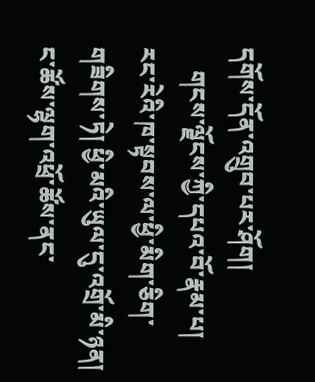དགོས་དོན་འགྲུབ་པར་ཤོག།
    གངས་ལྗོངས་ཀྱི་དཔའ་བོ་རྣམ་པ། རང་རེའི་ཁ་སྟབས་ལ་ཕྱི་མིག་ཅིག་གཟིགས་ཏེ། ཕྱི་མའི་ཡུལ་དུ་འགྲོ་མི་ཉན། ང་ཚོས་ལྷག་འཕྲོ་ཚོས་ནང་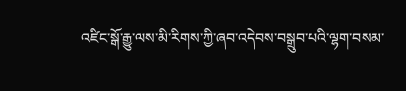འཛིང་སྒོ་རྒྱུ་ལས་མི་རིགས་ཀྱི་ཞབ་འདེབས་བསྒྲུབ་པའི་ལྷག་བསམ་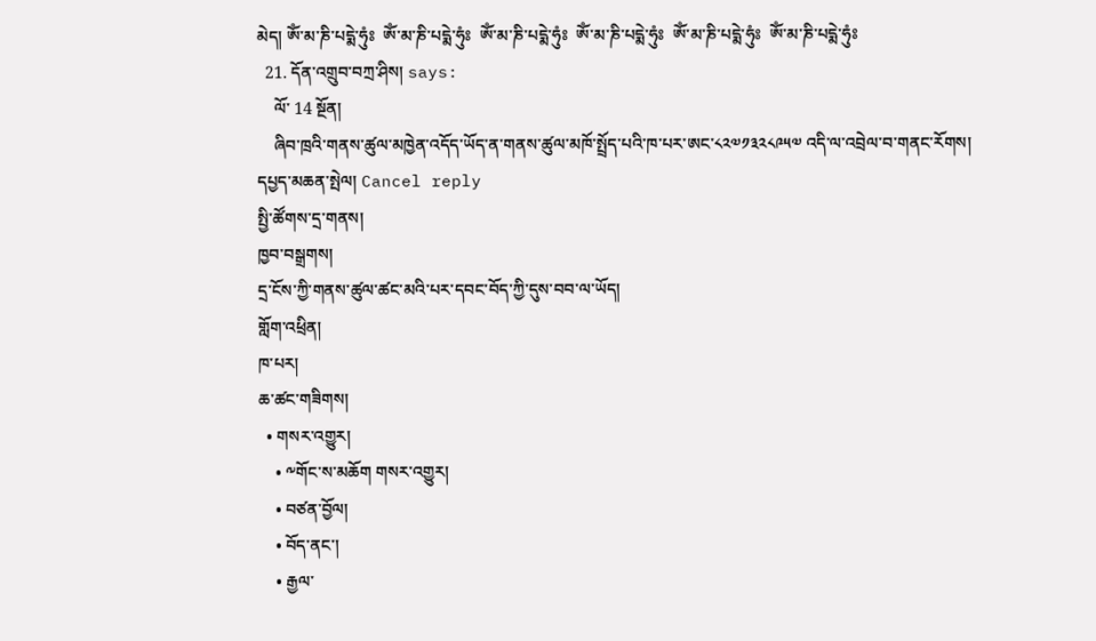མེད། ཨོཾ་མ་ཎི་པདྨེ་ཧུཾཿ  ཨོཾ་མ་ཎི་པདྨེ་ཧུཾཿ  ཨོཾ་མ་ཎི་པདྨེ་ཧུཾཿ  ཨོཾ་མ་ཎི་པདྨེ་ཧུཾཿ  ཨོཾ་མ་ཎི་པདྨེ་ཧུཾཿ  ཨོཾ་མ་ཎི་པདྨེ་ཧུཾཿ
  21. དོན་འགྲུབ་བཀྲ་ཤིས། says:
    ལོ་ 14 སྔོན།
    ཞིབ་ཁྲའི་གནས་ཚུལ་མཁྱེན་འདོད་ཡོད་ན་གནས་ཚུལ་མཁོ་སྤྲོད་པའི་ཁ་པར་ཨང་༨༢༧༡༣༢༨༩༥༧ འདི་ལ་འབྲེལ་བ་གནང་རོགས།
དཔྱད་མཆན་སྤེལ། Cancel reply
སྤྱི་ཚོགས་དྲ་གནས།
ཁྱབ་བསྒྲགས།
དྲ་ངོས་ཀྱི་གནས་ཚུལ་ཚང་མའི་པར་དབང་བོད་ཀྱི་དུས་བབ་ལ་ཡོད།
གློག་འཕྲིན།
ཁ་པར།
ཆ་ཚང་གཟིགས།
  • གསར་འགྱུར།
    • ༸གོང་ས་མཆོག གསར་འགྱུར།
    • བཙན་བྱོལ།
    • བོད་ནང་།
    • རྒྱལ་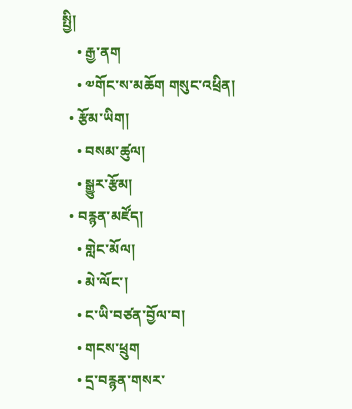སྤྱི།
    • རྒྱ་ནག
    • ༧གོང་ས་མཆོག གསུང་འཕྲིན།
  • རྩོམ་ཡིག།
    • བསམ་ཚུལ།
    • སྒྱུར་རྩོམ།
  • བརྙན་མཛོད།
    • གླེང་མོལ།
    • མེ་ལོང་།
    • ང་ཡི་བཙན་བྱོལ་བ།
    • གངས་ཕྲུག
    • དྲ་བརྙན་གསར་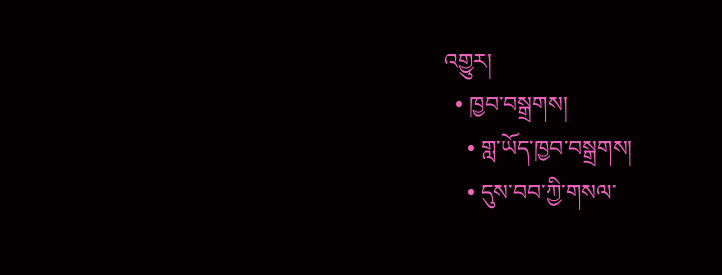འགྱུར།
  • ཁྱབ་བསྒྲགས།
    • གླ་ཡོད་ཁྱབ་བསྒྲགས།
    • དུས་བབ་ཀྱི་གསལ་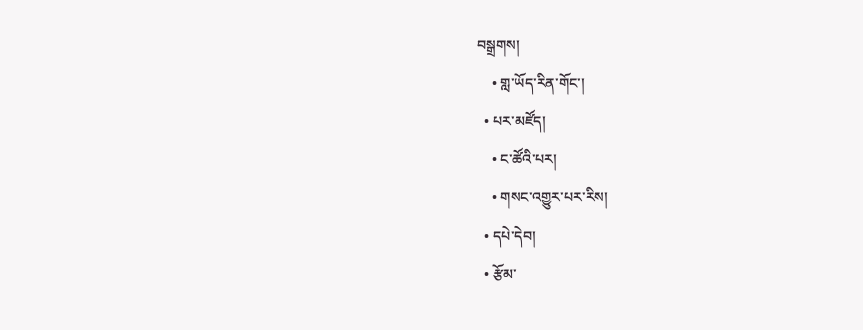བསྒྲགས།
    • གླ་ཡོད་རིན་གོང་།
  • པར་མཛོད།
    • ང་ཚོའི་པར།
    • གསང་འགྱུར་པར་རིས།
  • དཔེ་དེབ།
  • རྩོམ་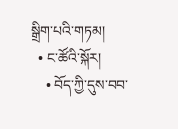སྒྲིག་པའི་གཏམ།
  • ང་ཚོའི་སྐོར།
    • བོད་ཀྱི་དུས་བབ་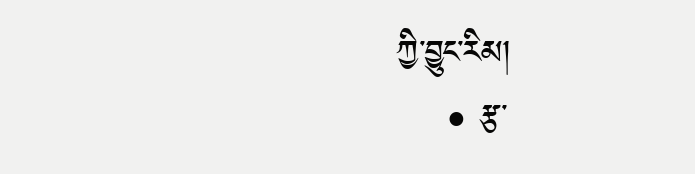ཀྱི་བྱུང་རིམ།
    • རྩ་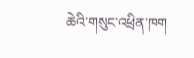ཆེའི་གསུང་འཕྲིན་ཁག